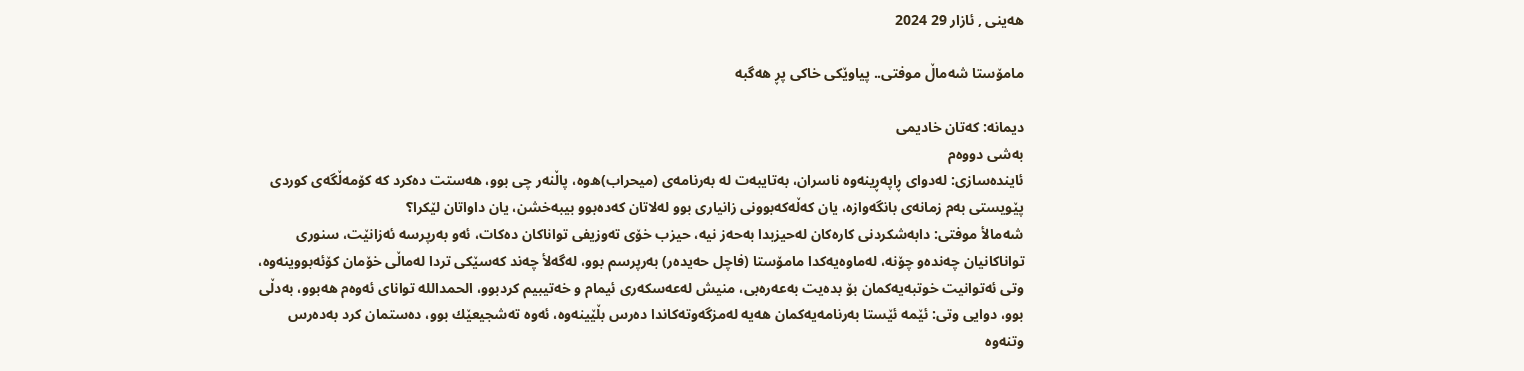هه‌ینی , ئازار 29 2024

مامۆستا شه‌ماڵ موفتی.. پیاوێكى خاكی پڕ هه‌گبه‌

دیمانه‌: كه‌تان خادیمی
به‌شی دووه‌م
ئاینده‌سازى: له‌دواى ڕاپه‌ڕینه‌وه‌ ناسران، به‌تایبه‌ت له‌ به‌رنامه‌ى (میحراب)ه‌وه‌، پاڵنه‌ر چى بوو، هه‌ستت ده‌كرد كه‌ كۆمه‌ڵگه‌ى كوردى پێویستى به‌م زمانه‌ى بانگه‌وازه‌، یان كه‌ڵه‌كه‌بوونى زانیارى بوو له‌لاتان كه‌ده‌بوو بیبه‌خشن، یان داواتان لێكرا؟
شه‌مالأ موفتى: دابه‌شكردنى كاره‌كان له‌حیزبدا به‌حه‌ز نیه‌، حیزب خۆى ته‌وزیفى تواناكان ده‌كات، ئه‌و به‌رپرسه‌ ئه‌زانێت، سنورى تواناكانیان چه‌نده‌و چۆنه‌، له‌ماوه‌یه‌كدا مامۆستا (فاچل حه‌یده‌ر) به‌رپرسم بوو، له‌گه‌لأ چه‌ند كه‌سێكى تردا له‌ماڵى خۆمان كۆئه‌بووینه‌وه‌، وتى ئه‌توانیت خوتبه‌یه‌كمان بۆ بده‌یت به‌عه‌ره‌بى، منیش له‌عه‌سكه‌رى ئیمام و خه‌تیبیم كردبوو، الحمدالله تواناى ئه‌وه‌م هه‌بوو، به‌دڵى بوو، دوایى وتى: ئێمه‌ ئێستا به‌رنامه‌یه‌كمان هه‌یه‌ له‌مزگه‌وته‌كاندا ده‌رس بڵێینه‌وه‌، ئه‌وه‌ ته‌شجیعێك بوو، ده‌ستمان كرد به‌ده‌رس وتنه‌وه‌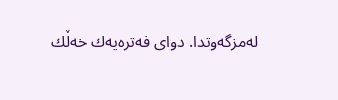له‌مزگه‌وتدا. دواى فه‌تره‌یه‌ك خه‌ڵك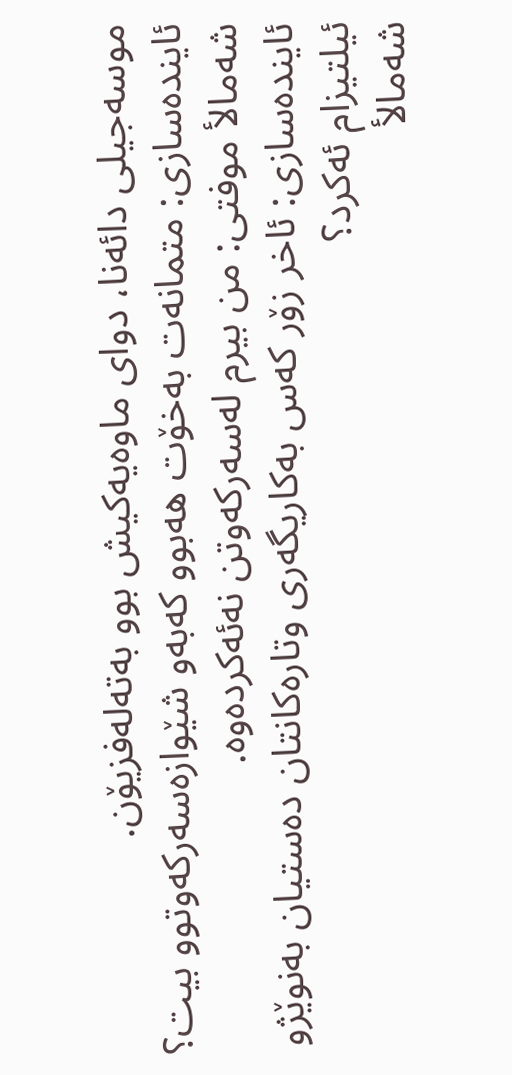موسه‌جیلى دائه‌نا، دواى ماوه‌یه‌كیش بوو به‌ته‌له‌فزیۆن.
ئاینده‌سازى: متمانه‌ت به‌خۆت هه‌بوو كه‌به‌و شێوازه‌سه‌ركه‌وتوو بیت؟
شه‌مالأ موفتى: من بیرم له‌سه‌ركه‌وتن نه‌ئه‌كرده‌وه‌.
ئاینده‌سازى: ئاخر زۆر كه‌س به‌كاریگه‌رى وتاره‌كانتان ده‌ستیان به‌نوێژو ئیلتیزام ئه‌كرد؟
شه‌مالأ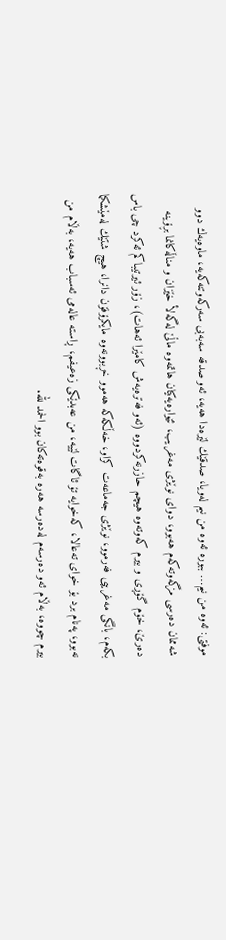موفتى: ئه‌وه‌ من نیم… ببوره‌ ئه‌وه‌ من نیم له‌ویا، صدقێك لێره‌دا هه‌یه‌، ئه‌و صدقه‌ سه‌به‌بى سه‌ركه‌وتنه‌كه‌یه‌، ماوه‌یه‌ك دوو شه‌ممان ده‌رسى مزگه‌وته‌كه‌م هه‌بوو، دواى نوێژى مه‌غریب، ئێواره‌یه‌كیان هاتمه‌وه‌ ماڵێ له‌گه‌لأ خێزان و مناڵه‌كانما بڕۆینه‌ ده‌رێ، خۆم گۆڕى و بیرم كه‌وته‌وه‌ هیچم حازرنه‌كردووه‌ (ئه‌و فه‌تره‌یه‌ش كامێرا ئه‌هات)، زۆر ئیرتیباكم ئه‌كرد چى باس بكه‌م، بانگى مه‌غریبى فه‌رموو، نوێژى جه‌ماعه‌ت كراو، خه‌ڵكه‌كه‌ هه‌موو خڕبوونه‌وه‌ مایكرۆفۆن دانرا، هیچ شتێك له‌مێشكما نه‌بوو، په‌نام برد بۆ خواى ته‌عالا، كه‌خوایه‌ تۆ ئاگات لێیه‌، من عه‌بدێكى زه‌عیفم، ڕاسته‌ عاله‌مى ئه‌سباب هه‌یه‌، به‌ڵام من بیرم چووه‌، به‌ڵام ئه‌و ده‌رسه‌م له‌ده‌رسه‌ هه‌ره‌ به‌قوه‌ته‌كان بوو الحمد لله.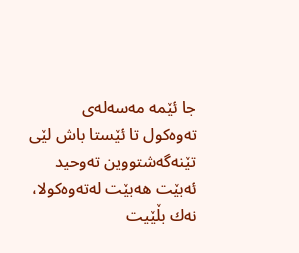جا ئێمه‌ مه‌سه‌له‌ى ته‌وه‌كول تا ئێستا باش لێى تێنه‌گه‌شتووین ته‌وحید ئه‌بێت هه‌بێت له‌ته‌وه‌كولا، نه‌ك بڵێیت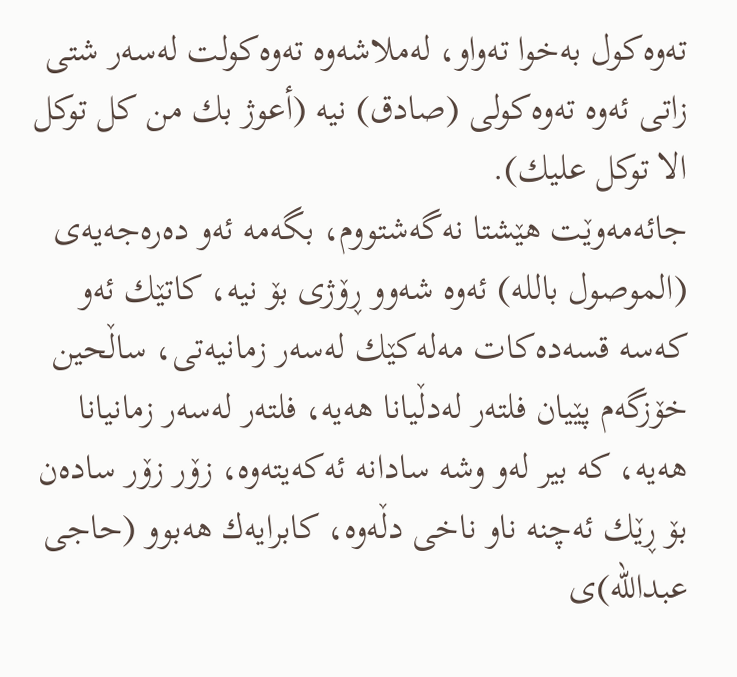ته‌وه‌كول به‌خوا ته‌واو، له‌ملاشه‌وه‌ ته‌وه‌كولت له‌سه‌ر شتى زاتى ئه‌وه‌ ته‌وه‌كولى (صادق) نیه‌ (أعوژ بك من كل توكل الا توكل علیك).
جائه‌مه‌وێت هێشتا نه‌گه‌شتووم، بگه‌مه‌ ئه‌و ده‌ره‌جه‌یه‌ى (الموصول بالله) ئه‌وه‌ شه‌وو ڕۆژى بۆ نیه‌، كاتێك ئه‌و كه‌سه‌ قسه‌ده‌كات مه‌له‌كێك له‌سه‌ر زمانیه‌تى، ساڵحین خۆزگه‌م پێیان فلته‌ر له‌دڵیانا هه‌یه‌، فلته‌ر له‌سه‌ر زمانیانا هه‌یه‌، كه‌ بیر له‌و وشه‌ سادانه‌ ئه‌كه‌یته‌وه‌، زۆر زۆر ساده‌ن بۆ ڕێك ئه‌چنه‌ ناو ناخى دڵه‌وه‌، كابرایه‌ك هه‌بوو (حاجى عبدالله)ى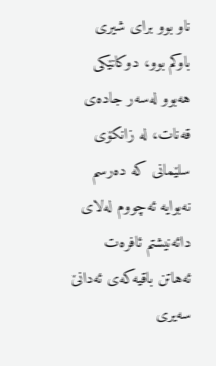ناو بوو براى شیرى باوكم بوو، دوكانێكى هه‌بوو له‌سه‌ر جاده‌ى قه‌نات، له‌ زانكۆى سلێمانى كه‌ ده‌رسم نه‌بوایه‌ ئه‌چووم له‌لاى دائه‌نیشتم ئافره‌ت ئه‌هاتن باقیه‌كه‌ى ئه‌دانێ سه‌یرى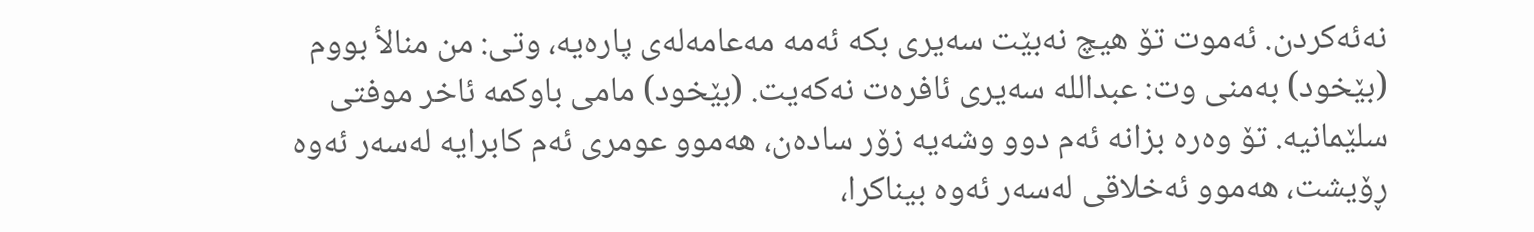نه‌ئه‌كردن. ئه‌موت تۆ هیچ نه‌بێت سه‌یرى بكه‌ ئه‌مه‌ مه‌عامه‌له‌ى پاره‌یه‌، وتى: من منالأ بووم (بێخود) به‌منى وت: عبدالله سه‌یرى ئافره‌ت نه‌كه‌یت. (بێخود) مامى باوكمه‌ ئاخر موفتى سلێمانیه‌. تۆ وه‌ره‌ بزانه‌ ئه‌م دوو وشه‌یه‌ زۆر ساده‌ن، هه‌موو عومرى ئه‌م كابرایه‌ له‌سه‌ر ئه‌وه‌ ڕۆیشت، هه‌موو ئه‌خلاقى له‌سه‌ر ئه‌وه‌ بیناكرا،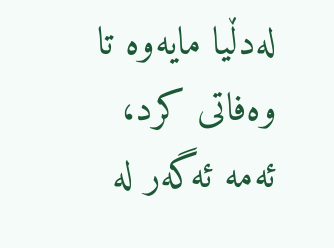له‌دڵیا مایه‌وه‌ تا وه‌فاتى كرد، ئه‌مه‌ ئه‌گه‌ر له‌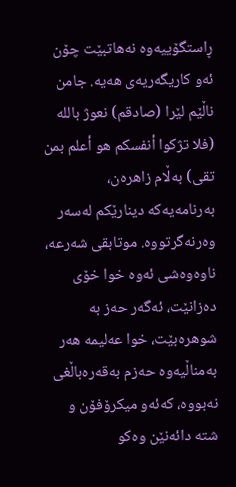ڕاستگۆییه‌وه‌ نه‌هاتبێت چۆن ئه‌و كاریگه‌ریه‌ى هه‌یه‌. جامن ناڵێم لێرا (صادقم) نعوژ بالله (فلا تژكوا أنفسكم هو أعلم بمن تقى) به‌ڵام زاهره‌ن، به‌رنامه‌یه‌كه‌ دینارێكم له‌سه‌ر وه‌رنه‌گرتووه‌. موتابقى شه‌رعه‌، ناوه‌وه‌شى ئه‌وه‌ خوا خۆى ده‌زانێت، ئه‌گه‌ر حه‌ز به‌ شوهره‌بێت، خوا عه‌لیمه‌ هه‌ر به‌مناڵیه‌وه‌ حه‌زم به‌قه‌ره‌باڵغى نه‌بووه‌، كه‌ئه‌و میكرۆفۆن و شته‌ دائه‌نێن وه‌كو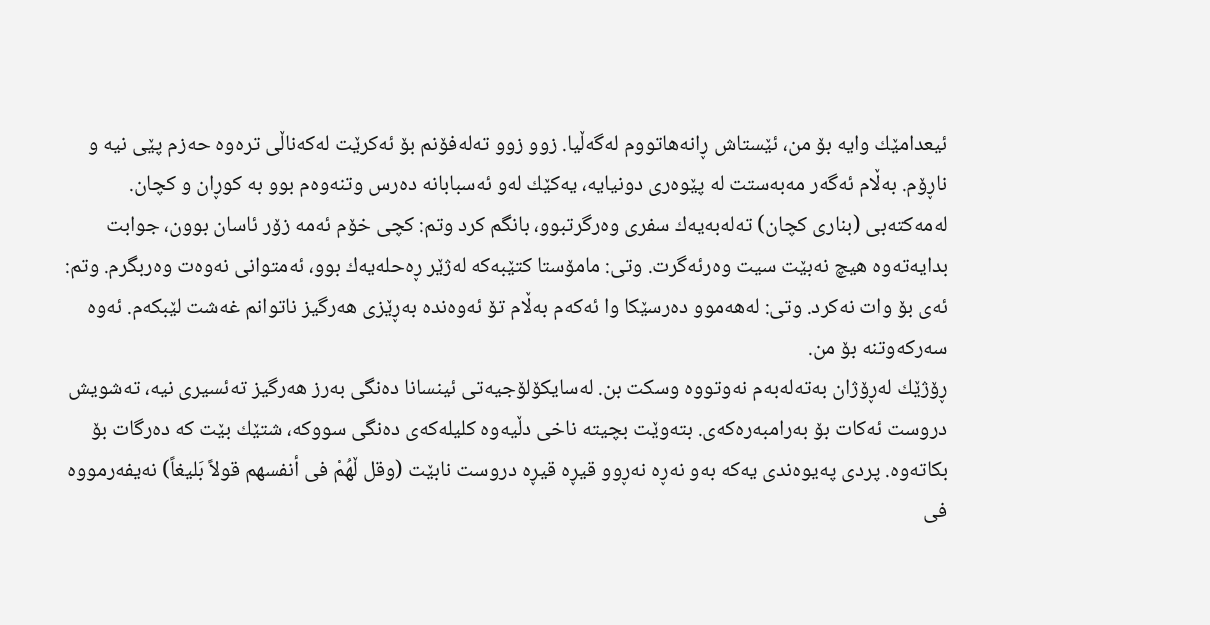ئیعدامێك وایه‌ بۆ من، ئێستاش ڕانه‌هاتووم له‌گه‌ڵیا. زوو زوو ته‌له‌فۆنم بۆ ئه‌كرێت له‌كه‌ناڵى تره‌وه‌ حه‌زم پێى نیه‌ و ناڕۆم. به‌ڵام ئه‌گه‌ر مه‌به‌ستت له‌ پێوه‌رى دونیایه‌، یه‌كێك له‌و ئه‌سبابانه‌ ده‌رس وتنه‌وه‌م بوو به‌ كوڕان و كچان.
له‌مه‌كته‌بى (بنارى كچان) ته‌له‌به‌یه‌ك سفرى وه‌رگرتبوو، بانگم كرد وتم: كچى خۆم ئه‌مه‌ زۆر ئاسان بوون، جوابت بدایه‌ته‌وه‌ هیچ نه‌بێت سیت وه‌رئه‌گرت. وتى: مامۆستا كتێبه‌كه‌ له‌ژێر ڕه‌حله‌یه‌ك بوو، ئه‌متوانى نه‌وه‌ت وه‌ربگرم. وتم: ئه‌ى بۆ وات نه‌كرد. وتى: له‌هه‌موو ده‌رسێكا وا ئه‌كه‌م به‌ڵام تۆ ئه‌وه‌نده‌ به‌ڕێزى هه‌رگیز ناتوانم غه‌شت لێبكه‌م. ئه‌وه‌ سه‌ركه‌وتنه‌ بۆ من.
ڕۆژێك له‌ڕۆژان به‌ته‌له‌به‌م نه‌وتووه‌ وسكت بن. له‌سایكۆلۆجیه‌تى ئینسانا ده‌نگى به‌رز هه‌رگیز ته‌ئسیرى نیه‌، ته‌شویش دروست ئه‌كات بۆ به‌رامبه‌ره‌كه‌ى. بته‌وێت بچیته‌ ناخى دڵیه‌وه‌ كلیله‌كه‌ى ده‌نگى سووكه‌، شتێك بێت كه‌ ده‌رگات بۆ بكاته‌وه‌. پردى په‌یوه‌ندى یه‌كه‌ به‌و نه‌ڕه‌ نه‌ڕوو قیڕه‌ قیڕه‌ دروست نابێت (وقل ڵهُمْ فی أنفسهم قولاً بَلیغاً) نه‌یفه‌رمووه‌ فی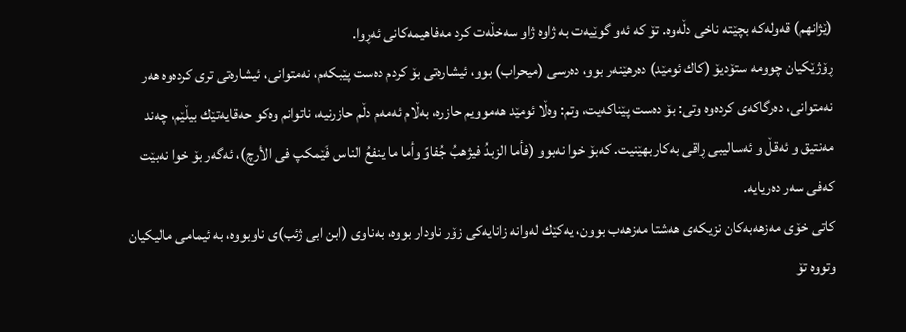(ێژانهم) قه‌وله‌كه‌ بچێته‌ ناخى دڵه‌وه‌. تۆ كه‌ ئه‌و گوێیه‌ت به‌ ژاوه‌ ژاو سه‌خڵه‌ت كرد مه‌فاهیمه‌كانى ئه‌ڕوا.
ڕۆژێكیان چوومه‌ ستۆدیۆ (كاك ئومێد) ده‌رهێنه‌ر بوو، ده‌رسى (میحراب) بوو، ئیشاره‌تى بۆ كردم ده‌ست پێبكه‌م، نه‌متوانى، ئیشاره‌تى ترى كرده‌وه‌ هه‌ر نه‌متوانى، ده‌رگاكه‌ى كرده‌وه‌ وتى: بۆ ده‌ست پێناكه‌یت، وتم: وه‌ڵا ئومێد هه‌موویم حازره‌، به‌ڵام ئه‌مه‌م دڵم حازرنیه‌، ناتوانم وه‌كو حه‌قایه‌تێك بیڵێم، چه‌ند مه‌نتیق و ئه‌قڵ و ئه‌سالیبى ڕاقى به‌كاربهێنیت. كه‌بۆ خوا نه‌بوو (فأما الزبدُ فیژهبُ جُفا‌وً وأما ما ینفعُ الناس فَێمكپ فی الأرچ)، ئه‌گه‌ر بۆ خوا نه‌بێت كه‌فى سه‌ر ده‌ریایه‌.
كاتى خۆى مه‌زهه‌به‌كان نزیكه‌ى هه‌شتا مه‌زهه‌ب بوون، یه‌كێك له‌وانه‌ زانایه‌كى زۆر ناودار بووه‌، به‌ناوى (ابن ابی ژئب)ى ناوبووه‌، به‌ ئیمامى مالیكیان وتووه‌ تۆ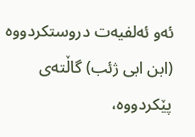ئه‌و ئه‌لفیه‌ت دروستكردووه‌ (ابن ابی ژئب) گاڵته‌ى پێكردووه‌،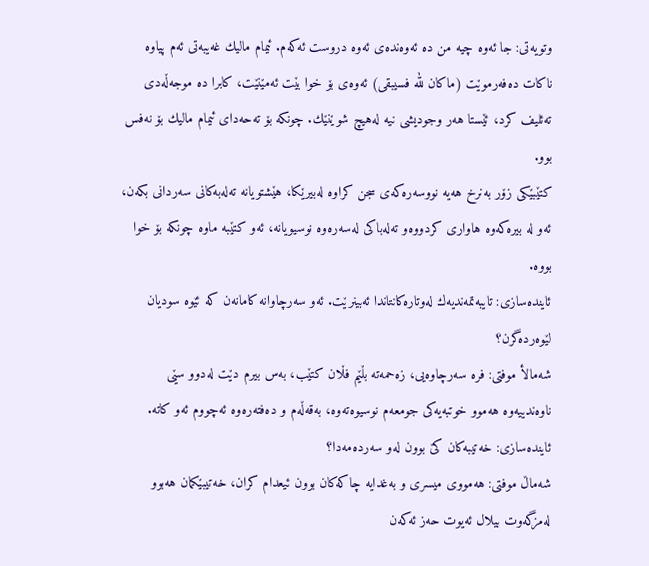وتویه‌تى: جا ئه‌وه‌ چیه‌ من ده‌ ئه‌وه‌نده‌ى ئه‌وه‌ دروست ئه‌كه‌م. ئیمام مالیك غه‌یبه‌تى ئه‌م پیاوه‌ ناكات ده‌فه‌رموێت (ماكان لله فسیبقى) ئه‌وه‌ى بۆ خوا بێت ئه‌مێنێت، كابرا ده‌ موجه‌ڵه‌دى ته‌ئلیف كرد، ئێستا هه‌ر وجودیشى نیه‌ له‌هیچ شوێنێك. چونكه‌ بۆ ته‌حه‌داى ئیمام مالیك بۆ نه‌فس بوو.
كتێبێكى زۆر به‌نرخ هه‌یه‌ نووسه‌ره‌كه‌ى سجن كراوه‌ له‌بیرێكا، هێشتویانه‌ ته‌له‌به‌كانى سه‌ردانى بكه‌ن، ئه‌و له‌ بیره‌كه‌وه‌ هاوارى كردووه‌و ته‌له‌باكى له‌سه‌ره‌وه‌ نوسیویانه‌، ئه‌و كتێبه‌ ماوه‌ چونكه‌ بۆ خوا بووه‌.
ئاینده‌سازى: تایبه‌تمه‌ندیه‌ك له‌وتاره‌كانتاندا ئه‌بینرێت. ئه‌و سه‌رچاوانه‌ كامانه‌ن كه‌ ئێوه‌ سودیان لێوه‌رده‌گرن؟
شه‌مالأ موفتى: فره‌ سه‌رچاوه‌یی، زه‌حمه‌ته‌ بڵێم فڵان كتێب، به‌س بیرم دێت له‌دوو سێى ناوه‌ندییه‌وه‌ هه‌موو خوتبه‌یه‌كى جومعه‌م نوسیوه‌ته‌وه‌، به‌قه‌ڵه‌م و ده‌فته‌ره‌وه‌ ئه‌چووم ئه‌و كاته‌.
ئاینده‌سازى: خه‌تیبه‌كان كێ بوون له‌و سه‌رده‌مه‌دا؟
شه‌ماڵ موفتى: هه‌مووى میسرى و به‌غدایه‌ چاكه‌كان بوون ئیعدام كران، خه‌تیبێكمان هه‌بوو له‌مزگه‌وت بیلال ئه‌یوت حه‌ز ئه‌كه‌ن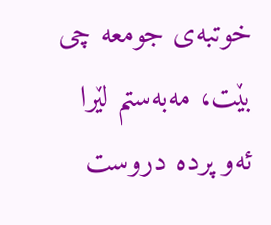خوتبه‌ى جومعه‌ چى بێت، مه‌به‌ستم لێرا ئه‌و پرده‌ دروست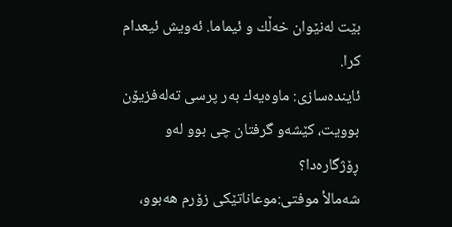بێت له‌نێوان خه‌ڵك و ئیماما. ئه‌ویش ئیعدام كرا.
ئاینده‌سازى: ماوه‌یه‌ك به‌ر پرسى ته‌له‌فزیۆن بوویت، كێشه‌و گرفتان چى بوو له‌و ڕۆژگاره‌دا؟
شه‌مالأ موفتى:موعاناتێكى زۆرم هه‌بوو،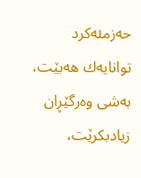حه‌زمئه‌كرد توانایه‌ك هه‌بێت، به‌شى وه‌رگێڕان زیادبكرێت،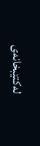له‌كتێبخانه‌ى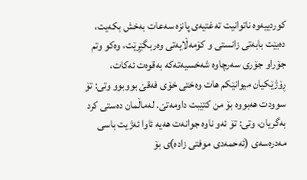كوردییه‌وه‌ ناتوانیت ته‌غتیه‌ى پانزه‌ سه‌عات به‌خش بكه‌یت، ده‌بێت بابه‌تى زانستى و كۆمه‌ڵایه‌تى وه‌ربگێڕێت، وه‌كو وتم جۆراو جۆرى سه‌رچاوه‌ شه‌خسیه‌ته‌كه‌ به‌قوه‌ت ئه‌كات، ڕۆژێكیان میوانێكم هات وه‌ختى خۆى فه‌قێ بووبوو وتى: تۆ سوودت هه‌بووه‌ بۆ من كتێبت داومه‌تێ. له‌ماڵمان ده‌ستى كرد به‌گریان، وتى: تۆ ئه‌و ناوه‌ جوانه‌ت هه‌یه‌ ئاوا ئه‌ژیت باسى مه‌دره‌سه‌ى (ئه‌حمه‌دى موفتى زاده‌)ى بۆ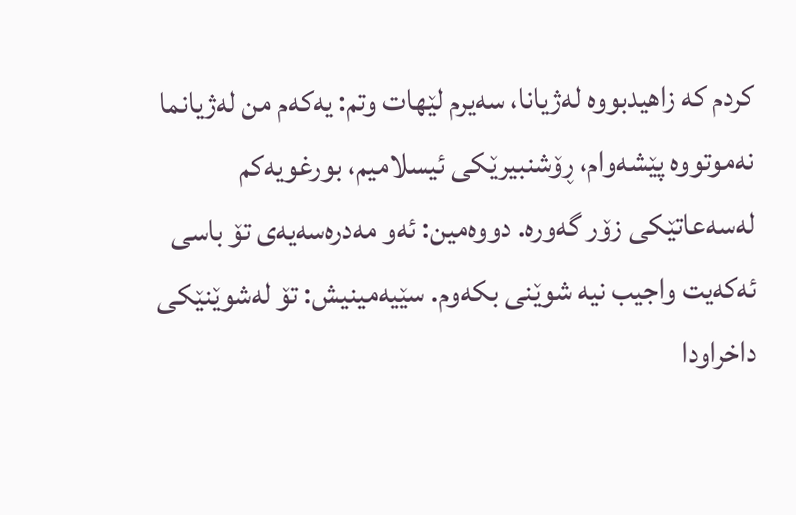كردم كه‌ زاهیدبووه‌ له‌ژیانا، سه‌یرم لێهات وتم: یه‌كه‌م من له‌ژیانما نه‌موتووه‌ پێشه‌وام، ڕۆشنبیرێكى ئیسلامیم، بورغویه‌كم له‌سه‌عاتێكى زۆر گه‌وره‌. دووه‌مین: ئه‌و مه‌دره‌سه‌یه‌ى تۆ باسى ئه‌كه‌یت واجیب نیه‌ شوێنى بكه‌وم. سێیه‌مینیش: تۆ له‌شوێنێكى داخراودا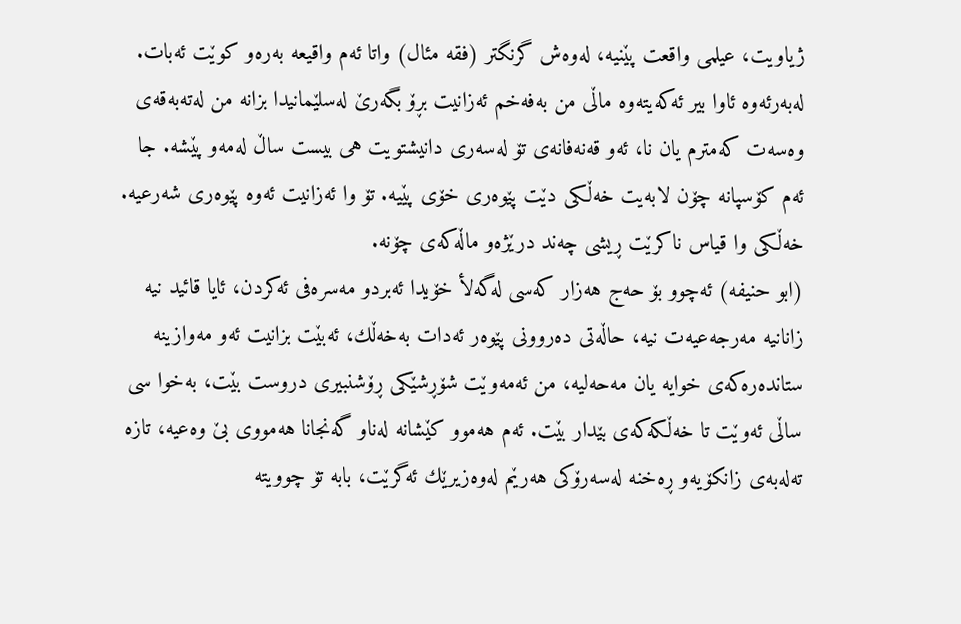ژیاویت، عیلمى واقعت پێنیه‌، له‌وه‌ش گرنگتر (فقه‌ مئال) واتا ئه‌م واقیعه‌ به‌ره‌و كوێت ئه‌بات. له‌به‌رئه‌وه‌ ئاوا بیر ئه‌كه‌یته‌وه‌ ماڵى من به‌فه‌خم ئه‌زانیت بڕۆ بگه‌رێ له‌سلێمانیدا بزانه‌ من له‌ته‌به‌قه‌ى وه‌سه‌ت كه‌مترم یان نا، ئه‌و قه‌نه‌فانه‌ى تۆ له‌سه‌رى دانیشتویت هی بیست ساڵ له‌مه‌و پێشه‌. جا ئه‌م كۆسپانه‌ چۆن لابه‌یت خه‌ڵكى دێت پێوه‌رى خۆى پێیه‌. تۆ وا ئه‌زانیت ئه‌وه‌ پێوه‌رى شه‌رعیه‌. خه‌ڵكى وا قیاس ناكرێت ڕیشى چه‌ند درێژه‌و ماڵه‌كه‌ى چۆنه‌.
(ابو حنیفه‌) ئه‌چوو بۆ حه‌ج هه‌زار كه‌سى له‌گه‌لأ خۆیدا ئه‌بردو مه‌سره‌فى ئه‌كردن، ئایا قائید نیه‌ زانانیه‌ مه‌رجه‌عیه‌ت نیه‌، حاڵه‌تى ده‌روونى پێوه‌ر ئه‌دات به‌خه‌ڵك، ئه‌بێت بزانیت ئه‌و مه‌وازینه‌ ستانده‌ره‌كه‌ى خوایه‌ یان مه‌حه‌لیه‌، من ئه‌مه‌وێت شۆڕشێكى ڕۆشنبیرى دروست بێت، به‌خوا سى ساڵى ئه‌وێت تا خه‌ڵكه‌كه‌ى بێدار بێت. ئه‌م هه‌موو كێشانه‌ له‌ناو گه‌نجانا هه‌مووى بێ وه‌عیه‌، تازه‌ ته‌له‌به‌ى زانكۆیه‌و ڕه‌خنه‌ له‌سه‌رۆكى هه‌رێم له‌وه‌زیرێك ئه‌گرێت، بابه‌ تۆ چوویته‌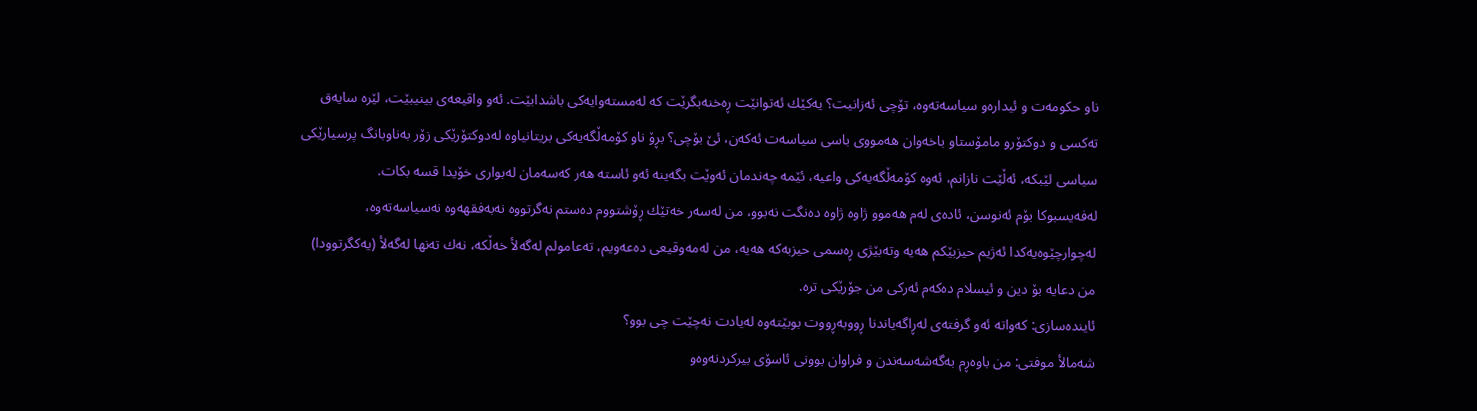ناو حكومه‌ت و ئیداره‌و سیاسه‌ته‌وه‌، تۆچى ئه‌زانیت؟ یه‌كێك ئه‌توانێت ڕه‌خنه‌بگرێت كه‌ له‌مسته‌وایه‌كى باشدابێت. ئه‌و واقیعه‌ى بینیبێت، لێره‌ سایه‌ق ته‌كسى و دوكتۆرو مامۆستاو باخه‌وان هه‌مووى باسى سیاسه‌ت ئه‌كه‌ن، ئێ بۆچى؟ بڕۆ ناو كۆمه‌ڵگه‌یه‌كى بریتانیاوه‌ له‌دوكتۆرێكى زۆر به‌ناوبانگ پرسیارێكى سیاسى لێبكه‌، ئه‌ڵێت نازانم، ئه‌وه‌ كۆمه‌ڵگه‌یه‌كى واعیه‌، ئێمه‌ چه‌ندمان ئه‌وێت بگه‌ینه‌ ئه‌و ئاسته‌ هه‌ر كه‌سه‌مان له‌بوارى خۆیدا قسه‌ بكات.
له‌فه‌یسبوكا بۆم ئه‌نوسن، ئاده‌ى له‌م هه‌موو ژاوه‌ ژاوه‌ ده‌نگت نه‌بوو، من له‌سه‌ر خه‌تێك ڕۆشتووم ده‌ستم نه‌گرتووه‌ نه‌به‌فقهه‌وه‌ نه‌سیاسه‌ته‌وه‌، له‌چوارچێوه‌یه‌كدا ئه‌ژیم حیزبێكم هه‌یه‌ وته‌بێژى ڕه‌سمى حیزبه‌كه‌ هه‌یه‌، من له‌مه‌وقیعى ده‌عه‌ویم، ته‌عامولم له‌گه‌لأ خه‌ڵكه‌، نه‌ك ته‌نها له‌گه‌لأ (یه‌كگرتوودا) من دعایه‌ بۆ دین و ئیسلام ده‌كه‌م ئه‌ركى من جۆرێكى تره‌.
ئاینده‌سازى: كه‌واته‌ ئه‌و گرفته‌ى له‌ڕاگه‌یاندنا ڕووبه‌ڕووت بوبێته‌وه‌ له‌یادت نه‌چێت چى بوو؟
شه‌مالأ موفتى: من باوه‌ڕم به‌گه‌شه‌سه‌ندن و فراوان بوونى ئاسۆی بیركردنه‌وه‌و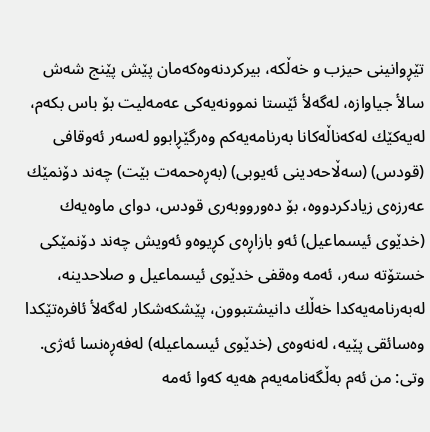تێڕوانینى حیزب و خه‌ڵكه‌، بیركردنه‌وه‌كه‌مان پێش پێنج شه‌ش سالأ جیاوازه‌، له‌گه‌لأ ئێستا نموونه‌یه‌كى عه‌مه‌لیت بۆ باس بكه‌م، له‌یه‌كێك له‌كه‌ناڵه‌كانا به‌رنامه‌یه‌كم وه‌رگێڕابوو له‌سه‌ر ئه‌وقافى (قودس) (سه‌ڵاحه‌دینى ئه‌یوبى) (به‌ڕه‌حمه‌ت بێت) چه‌ند دۆنمێك عه‌رزه‌ى زیادكردووه‌، بۆ ده‌ورووبه‌رى قودس، دواى ماوه‌یه‌ك (خدێوى ئیسماعیل) ئه‌و بازاڕه‌ى كڕیوه‌و ئه‌ویش چه‌ند دۆنمێكى خستۆته‌ سه‌ر، ئه‌مه‌ وه‌قفى خدێوى ئیسماعیل و صلاحدینه‌، له‌به‌رنامه‌یه‌كدا خه‌ڵك دانیشتبوون، پێشكه‌شكار له‌گه‌لأ ئافره‌تێكدا وه‌سائقى پێیه‌، له‌نه‌وه‌ى (خدێوى ئیسماعیله‌) له‌فه‌ڕه‌نسا ئه‌ژى. وتى: من ئه‌م به‌ڵگه‌نامه‌یه‌م هه‌یه‌ كه‌وا ئه‌مه‌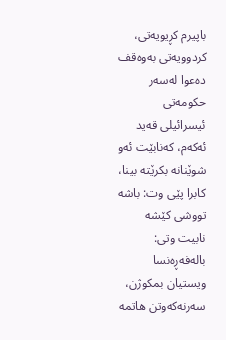باپیرم كڕیویه‌تى، كردوویه‌تى به‌وه‌قف ده‌عوا له‌سه‌ر حكومه‌تى ئیسرائیلى قه‌ید ئه‌كه‌م، كه‌نابێت ئه‌و شوێنانه‌ بكرێته‌ بینا، كابرا پێى وت: باشه‌ تووشى كێشه‌ نابیت وتى: باله‌فه‌ڕه‌نسا ویستیان بمكوژن، سه‌رنه‌كه‌وتن هاتمه‌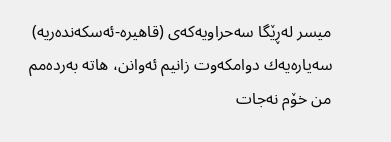میسر له‌ڕێگا سه‌حراویه‌كه‌ى (قاهیره‌-ئه‌سكه‌نده‌ریه‌) سه‌یاره‌یه‌ك دوامكه‌وت زانیم ئه‌وانن، هاته‌ به‌رده‌مم من خۆم نه‌جات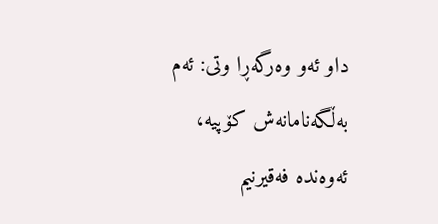داو ئه‌و وه‌رگه‌ڕا وتى: ئه‌م به‌ڵگه‌نامانه‌ش كۆپیه‌، ئه‌وه‌نده‌ فه‌قیرنیم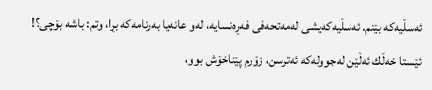ئه‌سڵیه‌كه‌ بێنم. ئه‌سڵیه‌كه‌یشى له‌مه‌تحه‌فى فه‌ڕه‌نسایه‌، له‌و عانه‌یا به‌رنامه‌كه‌ بڕا، وتم: باشه‌ بۆچى؟! ئێستا خه‌ڵك ئه‌ڵێن له‌جووله‌كه‌ ئه‌ترسن، زۆرم پێناخۆش بوو،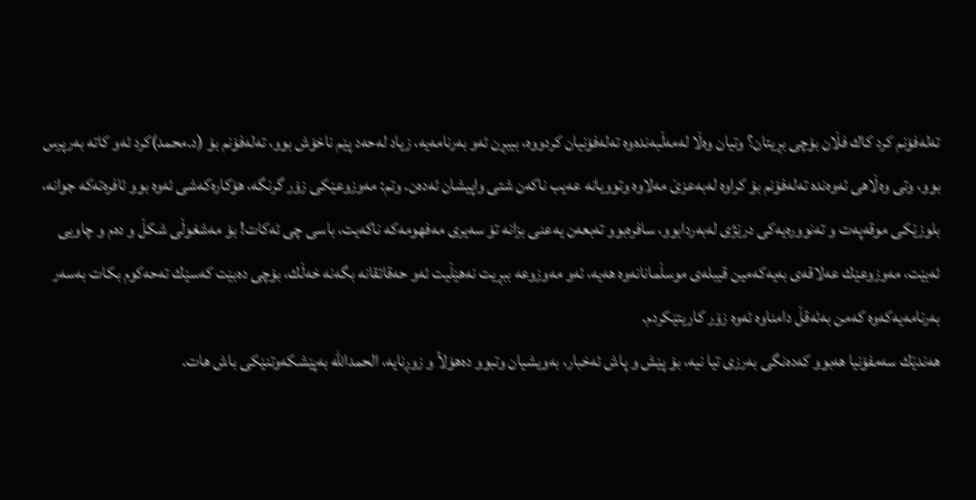ته‌له‌فۆنم كرد كاك فڵان بۆچى بڕیتان؟ وتیان وه‌ڵا له‌مه‌ڵبه‌نده‌وه‌ ته‌له‌فۆنیان كردووه‌، بیبڕن ئه‌و به‌رنامه‌یه‌، زیاد له‌حه‌د پێم ناخۆش بوو، ته‌له‌فۆنم بۆ (د.محمد)كرد ئه‌و كاته‌ به‌رپرس بوو، وتى وه‌ڵاهى ئه‌وه‌نده‌ ته‌له‌فۆنم بۆ كراوه‌ له‌به‌عزێ مه‌لاوه‌ وتوویانه‌ عه‌یب ناكه‌ن شتى واپیشان ئه‌ده‌ن. وتم: مه‌وزوعێكى زۆر گرنگه‌، هۆكاره‌كه‌شى ئه‌وه‌ بوو ئافره‌ته‌كه‌ جوانه‌، بلوزێكى موقه‌په‌ت و ته‌نووره‌یه‌كى درێژى له‌به‌ردابوو، سافره‌بوو ته‌بعه‌ن یه‌عنى بزانه‌ تۆ سه‌یرى مه‌فهومه‌كه‌ ناكه‌یت، باسى چى ئه‌كات! بۆ مه‌شغوڵى شكڵ و ده‌م و چاویى ئه‌بێت، مه‌وزوعێك عه‌لاقه‌ى به‌یه‌كه‌مین قیبله‌ى موسڵمانانه‌وه‌ هه‌یه‌، ئه‌و مه‌وزوعه‌ ببڕیت نه‌هێڵیت ئه‌و حه‌قائقانه‌ بگه‌نه‌ خه‌ڵك، بۆچى ده‌بێت كه‌سێك ته‌حه‌كوم بكات به‌سه‌ر به‌رنامه‌یه‌كه‌وه‌ كه‌من به‌ئه‌قڵ دامناوه‌ ئه‌وه‌ زۆر كاریتێكردم.
هه‌ندێك سه‌مفۆنیا هه‌بوو كه‌ده‌نگى به‌رزى تیا نیه‌، بۆ پێش و پاش ئه‌خبار، به‌ویشیان وتبوو ده‌هۆلأ و زوڕنایه‌، الحمدالله به‌پێشكه‌وتنێكى باش هات.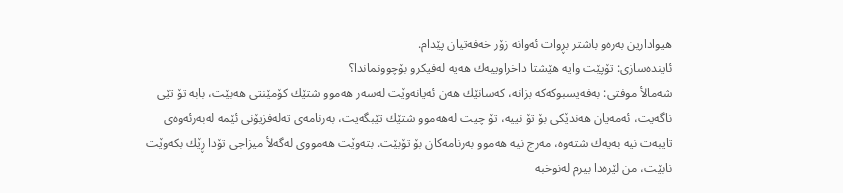هیوادارین به‌ره‌و باشتر بڕوات ئه‌وانه‌ زۆر خه‌فه‌تیان پێدام.
ئاینده‌سازى: تۆپێت وایه‌ هێشتا داخراوییه‌ك هه‌یه‌ له‌فیكرو بۆچوونماندا؟
شه‌مالأ موفتى: به‌فه‌یسبوكه‌كه‌ بزانه‌، كه‌سانێك هه‌ن ئه‌یانه‌وێت له‌سه‌ر هه‌موو شتێك كۆمێنتى هه‌بێت، بابه‌ تۆ تێی ناگه‌یت، ئه‌مه‌یان هه‌ندێكى بۆ تۆ نییه‌، تۆ چیت له‌هه‌موو شتێك تێبگه‌یت، به‌رنامه‌ى ته‌له‌فزیۆنى ئێمه‌ له‌به‌رئه‌وه‌ى تایبه‌ت نیه‌ به‌یه‌ك شته‌وه‌، مه‌رج نیه‌ هه‌موو به‌رنامه‌كان بۆ تۆبێت. بته‌وێت هه‌مووى له‌گه‌لأ میزاجى تۆدا ڕێك بكه‌وێت نابێت، من لێره‌دا بیرم له‌نوخبه‌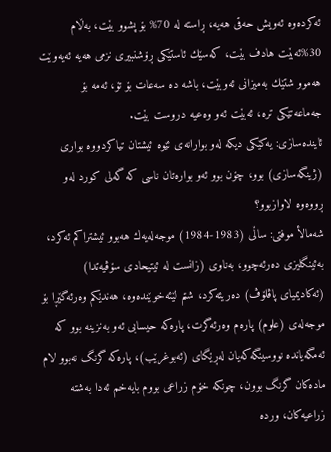ئه‌كرده‌وه‌ ئه‌ویش حه‌قى هه‌یه‌، ڕاسته‌ له‌ 70% بۆ پشوو بێت، به‌ڵام 30%ئه‌بێت هادف بێت، كه‌سێك ئاستێكى ڕۆشنبیرى نزمى هه‌یه‌ ئه‌یه‌وێت هه‌موو شتێك به‌میزانى ئه‌وبێت، باشه‌ ده‌ سه‌عات بۆ تۆ، ئه‌مه‌ بۆ جه‌ماعه‌تێكى تره‌، ئه‌بێت ئه‌و وه‌عیه‌ دروست بێت.
ئاینده‌سازى: یه‌كێكى دیكه‌ له‌و بوارانه‌ى ئێوه‌ ئیشتان تیاكردووه‌ بوارى (ژینگه‌سازى) بوو، چۆن بوو ئه‌و بواره‌تان ناسى كه‌ گه‌لى كورد له‌و ڕووه‌وه‌ لاوازبوو؟
شه‌مالأ موفتى: ساڵى (1983-1984) موجه‌له‌یه‌ك هه‌بوو ئیشتراكم ئه‌كرد، به‌ئینگلیزى ده‌رئه‌چوو، به‌ناوى (زانست له‌ ئیتیحادى سۆڤیه‌تدا) (ئه‌كادیمیاى پاڤلۆڤ) ده‌ریئه‌كرد، شتم لێئه‌خوێنده‌وه‌، هه‌ندێكم وه‌رئه‌گێڕا بۆ موجه‌له‌ی (علوم) پاره‌م وه‌رئه‌گرت، پاره‌كه‌ حیسابى ئه‌و به‌نزینه‌ بوو كه‌ ئه‌مگه‌یانده‌ نووسینگه‌كه‌یان له‌ڕێگاى (ئه‌بوغرێب)، پاره‌كه‌ گرنگ نه‌بوو لام ماده‌كان گرنگ بوون، چونكه‌ خۆم زراعى بووم بایه‌خم ئه‌دا به‌شته‌ زراعیه‌كان، ورده‌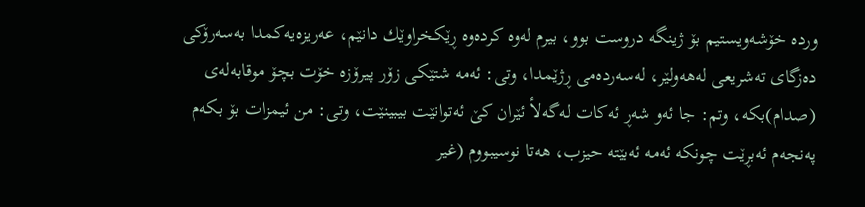ورده‌ خۆشه‌ویستیم بۆ ژینگه‌ دروست بوو، بیرم له‌وه‌ كرده‌وه‌ ڕێكخراوێك دانێم، عه‌ریزه‌یه‌كمدا به‌سه‌رۆكى ده‌زگاى ته‌شریعى له‌هه‌ولێر، له‌سه‌رده‌مى ڕژێمدا، وتى: ئه‌مه‌ شتێكى زۆر پیرۆزه‌ خۆت بچۆ موقابه‌له‌ى (صدام)بكه‌، وتم: جا ئه‌و شه‌ڕ ئه‌كات له‌گه‌لأ ئێران كێ ئه‌توانێت بیبینێت، وتى: من ئیمزات بۆ بكه‌م په‌نجه‌م ئه‌بڕێت چونكه‌ ئه‌مه‌ ئه‌بێته‌ حیزب، هه‌تا نوسیبووم (غیر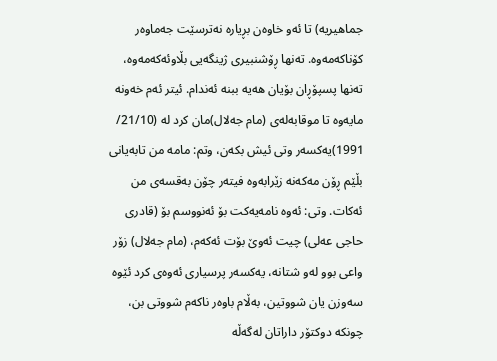جماهیریه‌) تا ئه‌و خاوه‌ن بڕیاره‌ نه‌ترسێت جه‌ماوه‌ر كۆناكه‌مه‌وه‌. ته‌نها ڕۆشنبیرى ژینگه‌یى بڵاوئه‌كه‌مه‌وه‌، ته‌نها پسپۆڕان بۆیان هه‌یه‌ ببنه‌ ئه‌ندام. ئیتر ئه‌م خه‌ونه‌ مایه‌وه‌ تا موقابه‌له‌ى (مام جه‌لال)مان كرد له‌ (21/10/ 1991)یه‌كسه‌ر وتى ئیش بكه‌ن، وتم: مامه‌ من تابه‌یانى بڵێم ڕۆن مه‌كه‌نه‌ زێرابه‌وه‌ فیته‌ر چۆن به‌قسه‌ى من ئه‌كات. وتى: ئه‌وه‌ نامه‌یه‌كت بۆ ئه‌نووسم بۆ (قادرى حاجى عه‌لى) چیت ئه‌وێ بۆت ئه‌كه‌م، (مام جه‌لال) زۆر واعى بوو له‌و شتانه‌، یه‌كسه‌ر پرسیارى ئه‌وه‌ى كرد ئێوه‌ سه‌وزن یان شووتین، به‌ڵام باوه‌ر ناكه‌م شووتى بن، چونكه‌ دوكتۆر داراتان له‌گه‌ڵه‌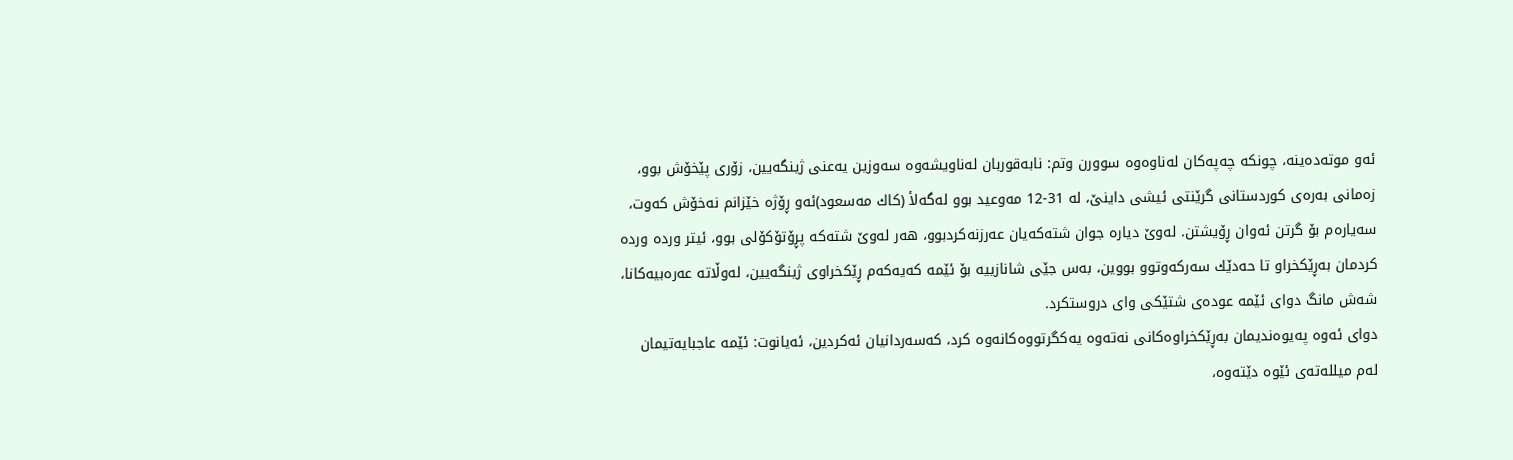ئه‌و موته‌ده‌ینه‌، چونكه‌ چه‌په‌كان له‌ناوه‌وه‌ سوورن وتم: نابه‌قوربان له‌ناویشه‌وه‌ سه‌وزین یه‌عنى ژینگه‌یین، زۆرى پێخۆش بوو، زه‌مانى به‌ره‌ى كوردستانى گرێنتى ئیشى داینێ، له‌ 31-12 مه‌وعید بوو له‌گه‌لأ (كاك مه‌سعود)ئه‌و ڕۆژه‌ خێزانم نه‌خۆش كه‌وت، سه‌یاره‌م بۆ گرتن ئه‌وان ڕۆیشتن. له‌وێ دیاره‌ جوان شته‌كه‌یان عه‌رزنه‌كردبوو، هه‌ر له‌وێ شته‌كه‌ پڕۆتۆكۆلى بوو، ئیتر ورده‌ ورده‌ كردمان به‌ڕێكخراو تا حه‌دێك سه‌ركه‌وتوو بووین، به‌س جێى شانازییه‌ بۆ ئێمه‌ كه‌یه‌كه‌م ڕێكخراوى ژینگه‌یین، له‌وڵاته‌ عه‌ره‌بیه‌كانا، شه‌ش مانگ دواى ئێمه‌ عوده‌ى شتێكى وای دروستكرد.
دواى ئه‌وه‌ په‌یوه‌ندیمان به‌ڕێكخراوه‌كانى نه‌ته‌وه‌ یه‌كگرتووه‌كانه‌وه‌ كرد، كه‌سه‌ردانیان ئه‌كردین، ئه‌یانوت: ئێمه‌ عاجبایه‌تیمان له‌م میلله‌ته‌ى ئێوه‌ دێته‌وه‌،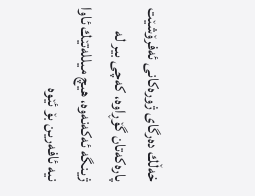خه‌ڵك ده‌رگاى ژوره‌كانى ئه‌فرۆشێت پاره‌كه‌تان گۆڕاوه‌، كه‌چى بیر له‌ ژینگه‌ ئه‌كه‌نه‌وه‌، هیچ میلله‌تێك ئاوا نیه‌ ئافه‌رین بۆ ئێوه‌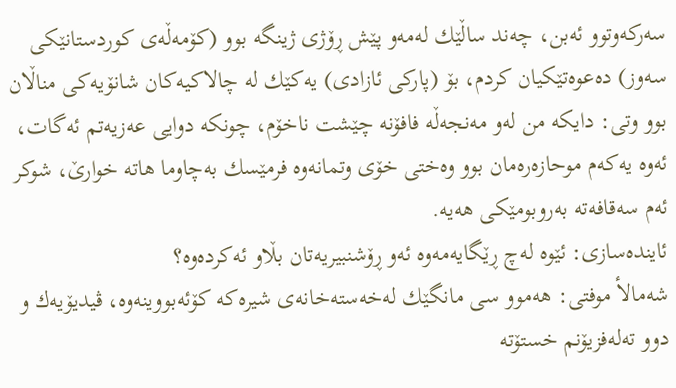سه‌ركه‌وتوو ئه‌بن، چه‌ند ساڵێك له‌مه‌و پێش ڕۆژى ژینگه‌ بوو (كۆمه‌ڵه‌ى كوردستانێكى سه‌وز) ده‌عوه‌تێكیان كردم، بۆ (پاركى ئازادى) یه‌كێك له‌ چالاكیه‌كان شانۆیه‌كى مناڵان بوو وتى: دایكه‌ من له‌و مه‌نجه‌ڵه‌ فافۆنه‌ چێشت ناخۆم، چونكه‌ دوایى عه‌زیه‌تم ئه‌گات، ئه‌وه‌ یه‌كه‌م موحازه‌ره‌مان بوو وه‌ختى خۆى وتمانه‌وه‌ فرمێسك به‌چاوما هاته‌ خوارێ، شوكر ئه‌م سه‌قافه‌ته‌ به‌روبومێكى هه‌یه‌.
ئاینده‌سازى: ئێوه‌ له‌چ ڕێگایه‌مه‌وه‌ ئه‌و ڕۆشنبیریه‌تان بڵاو ئه‌كرده‌وه‌؟
شه‌مالأ موفتى: هه‌موو سی مانگێك له‌خه‌سته‌خانه‌ى شیره‌كه‌ كۆئه‌بووینه‌وه‌، ڤیدیۆیه‌ك و دوو ته‌له‌فزیۆنم خستۆته‌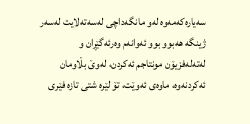سه‌یاره‌كه‌مه‌وه‌ له‌و مانگه‌داچى له‌سه‌ته‌لایت له‌سه‌ر ژینگه‌ هه‌بوو بوو ئه‌وانه‌م وه‌رئه‌گێڕان و له‌ته‌له‌فزیۆن مونتاجم ئه‌كردن، له‌وێ بڵاومان ئه‌كردنه‌وه‌، ماوه‌ى ئه‌وێت، تۆ لێره‌ شتى تازه‌ فێرى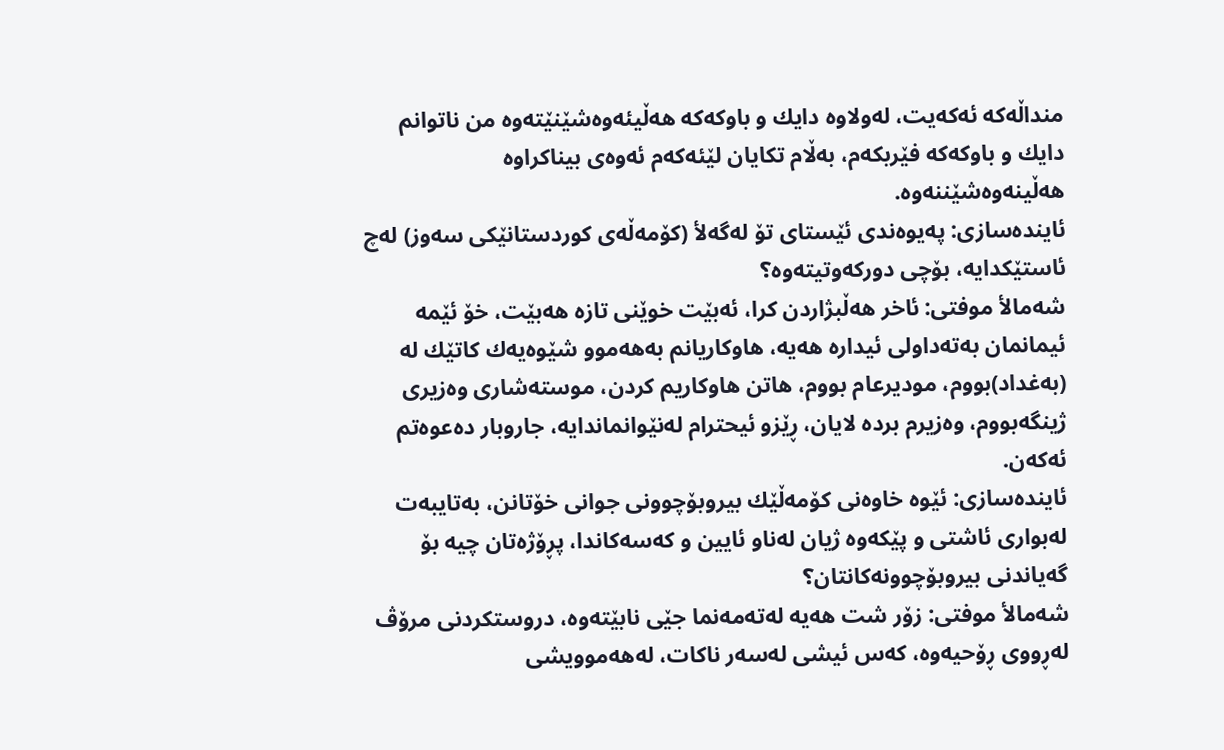منداڵه‌كه‌ ئه‌كه‌یت، له‌ولاوه‌ دایك و باوكه‌كه‌ هه‌ڵیئه‌وه‌شێنێته‌وه‌ من ناتوانم دایك و باوكه‌كه‌ فێربكه‌م، به‌ڵام تكایان لێئه‌كه‌م ئه‌وه‌ى بیناكراوه‌ هه‌ڵینه‌وه‌شێننه‌وه‌.
ئاینده‌سازى: په‌یوه‌ندى ئێستاى تۆ له‌گه‌لأ (كۆمه‌ڵه‌ى كوردستانێكى سه‌وز) له‌چ ئاستێكدایه‌، بۆچى دوركه‌وتیته‌وه‌؟
شه‌مالأ موفتى: ئاخر هه‌ڵبژاردن كرا، ئه‌بێت خوێنى تازه‌ هه‌بێت، خۆ ئێمه‌ ئیمانمان به‌ته‌داولى ئیداره‌ هه‌یه‌، هاوكاریانم به‌هه‌موو شێوه‌یه‌ك كاتێك له‌ (به‌غداد)بووم، مودیرعام بووم، هاتن هاوكاریم كردن، موسته‌شارى وه‌زیرى ژینگه‌بووم، وه‌زیرم برده‌ لایان، ڕێزو ئیحترام له‌نێوانماندایه‌، جاروبار ده‌عوه‌تم ئه‌كه‌ن.
ئاینده‌سازى: ئێوه‌ خاوه‌نى كۆمه‌ڵێك بیروبۆچوونى جوانى خۆتانن، به‌تایبه‌ت له‌بوارى ئاشتى و پێكه‌وه‌ ژیان له‌ناو ئایین و كه‌سه‌كاندا، پڕۆژه‌تان چیه‌ بۆ گه‌یاندنى بیروبۆچوونه‌كانتان؟
شه‌مالأ موفتى: زۆر شت هه‌یه‌ له‌ته‌مه‌نما جێى نابێته‌وه‌، دروستكردنى مرۆڤ له‌ڕووى ڕۆحیه‌وه‌، كه‌س ئیشى له‌سه‌ر ناكات، له‌هه‌موویشى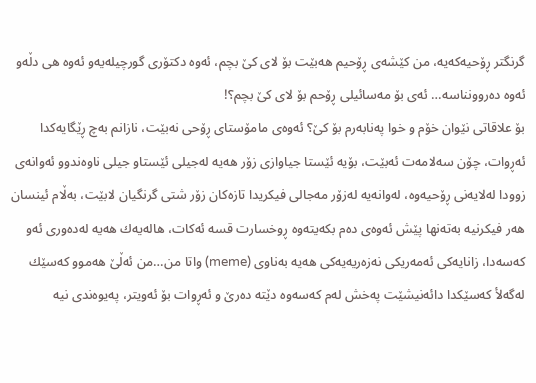گرنگتر ڕۆحیه‌كه‌یه‌، من كێشه‌ى ڕۆحیم هه‌بێت بۆ لاى كێ بچم، ئه‌وه‌ دكتۆرى گورچیله‌یه‌و ئه‌وه‌ هى دڵه‌و ئه‌وه‌ ده‌روونناسه‌… ئه‌ى بۆ مه‌سائیلى ڕۆحم بۆ لاى كێ بچم؟!
بۆ علاقاتى نێوان خۆم و خوا په‌نابه‌رم بۆ كێ؟ ئه‌وه‌ى مامۆستاى ڕۆحى نه‌بێت، نازانم به‌چ ڕێگایه‌كدا ئه‌ڕوات، چۆن سه‌لامه‌ت ئه‌بێت، بۆیه‌ ئێستا جیاوازى زۆر هه‌یه‌ له‌جیلى ئێستاو جیلى ناوه‌ندوو ئه‌وانه‌ى زوودا له‌لایه‌نى ڕۆحیه‌وه‌، له‌وانه‌یه‌ له‌زۆر مه‌جالى فیكریدا تازه‌كان زۆر شتى گرنگیان لابێت، به‌ڵام ئینسان هه‌ر فیكرنیه‌ به‌ته‌نها پێش ئه‌وه‌ى ده‌م بكه‌یته‌وه‌ ڕوخسارت قسه‌ ئه‌كات، هاله‌یه‌ك هه‌یه‌ له‌ده‌ورى ئه‌و كه‌سه‌دا، زانایه‌كى ئه‌مه‌ریكى نه‌زه‌ریه‌یه‌كى هه‌یه‌ به‌ناوى (meme) واتا من…من ئه‌ڵێ هه‌موو كه‌سێك له‌گه‌لأ كه‌سێكدا دائه‌نیشێت په‌خش له‌م كه‌سه‌وه‌ دێته‌ ده‌رێ و ئه‌ڕوات بۆ ئه‌ویتر، په‌یوه‌ندى نیه‌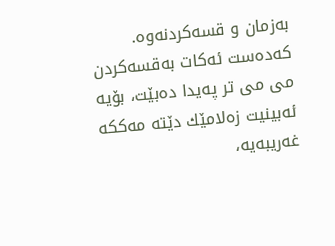به‌زمان و قسه‌كردنه‌وه‌. كه‌ده‌ست ئه‌كات به‌قسه‌كردن مى مى تر په‌یدا ده‌بێت، بۆیه‌ ئه‌بینیت زه‌لامێك دێته‌ مه‌ككه‌ غه‌ریبه‌یه‌،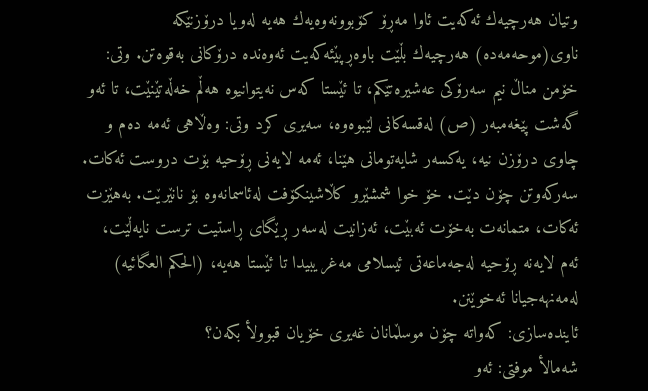وتیان هه‌رچیه‌ك ئه‌كه‌یت ئاوا مه‌ڕۆ كۆبوونه‌وه‌یه‌ك هه‌یه‌ له‌ویا درۆزنێكه‌ ناوى(موحه‌مه‌ده‌) هه‌رچیه‌ك بڵێت باوه‌ڕپێئه‌كه‌یت ئه‌وه‌نده‌ درۆكانى به‌قوه‌تن. وتى: خۆمن مناڵ نیم سه‌رۆكى عه‌شیره‌تێكم، تا ئێستا كه‌س نه‌یتوانیوه‌ هه‌ڵم خه‌ڵه‌تێنێت، تا ئه‌و گه‌شت پێغه‌مبه‌ر (ص) له‌قسه‌كانى لێبوه‌وه‌، سه‌یرى كرد وتى: وه‌ڵاهى ئه‌مه‌ ده‌م و چاوى درۆزن نیه‌، یه‌كسه‌ر شایه‌تومانى هێنا، ئه‌مه‌ لایه‌نى ڕۆحیه‌ بۆت دروست ئه‌كات. سه‌ركه‌وتن چۆن دێت. خۆ خوا شمشێرو كڵاشینكۆفت له‌ئاسمانه‌وه‌ بۆ نانێرێت. به‌هێزت ئه‌كات، متمانه‌ت به‌خۆت ئه‌بێت، ئه‌زانیت له‌سه‌ر ڕێگاى ڕاستیت ترست نایه‌ڵێت، ئه‌م لایه‌نه‌ ڕۆحیه‌ له‌جه‌ماعه‌تى ئیسلامى مه‌غریبیدا تا ئێستا هه‌یه‌، (الحكم العگائیه‌) له‌مه‌نهه‌جیانا ئه‌خوێنن.
ئاینده‌سازى: كه‌واته‌ چۆن موسڵمانان غه‌یرى خۆیان قبوولأ بكه‌ن؟
شه‌مالأ موفتى: ئه‌و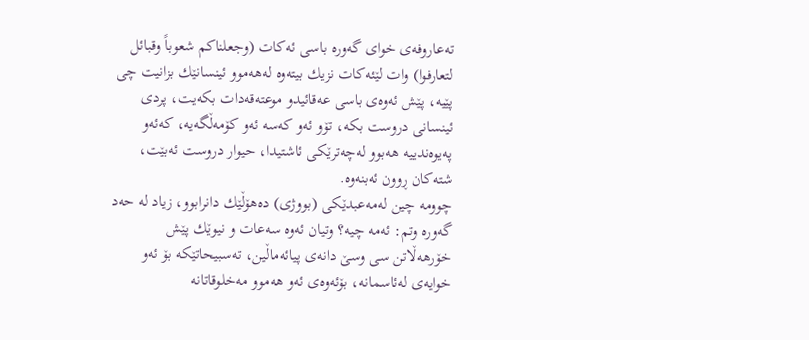ته‌عاروفه‌ى خواى گه‌وره‌ باسى ئه‌كات (وجعلناكم شعوباً وقبائل لتعارفوا) وات لێئه‌كات نزیك بیته‌وه‌ له‌هه‌موو ئینسانێك بزانیت چى پێیه‌، پێش ئه‌وه‌ى باسى عه‌قائیدو موعته‌قه‌دات بكه‌یت، پردى ئینسانى دروست بكه‌، تۆو ئه‌و كه‌سه‌ ئه‌و كۆمه‌ڵگه‌یه‌، كه‌ئه‌و په‌یوه‌ندییه‌ هه‌بوو له‌چه‌ترێكى ئاشتیدا، حیوار دروست ئه‌بێت، شته‌كان ڕوون ئه‌بنه‌وه‌.
چوومه‌ چین له‌مه‌عبدێكى (بووژى) ده‌هۆڵێك دانرابوو، زیاد له‌ حه‌د گه‌وره‌ وتم: ئه‌مه‌ چیه‌؟ وتیان ئه‌وه‌ سه‌عات و نیوێك پێش خۆرهه‌ڵاتن سى وسێ دانه‌ى پیائه‌ماڵین، ته‌سبیحاتێكه‌ بۆ ئه‌و خوایه‌ى له‌ئاسمانه‌، بۆئه‌وه‌ى ئه‌و هه‌موو مه‌خلوقاتانه‌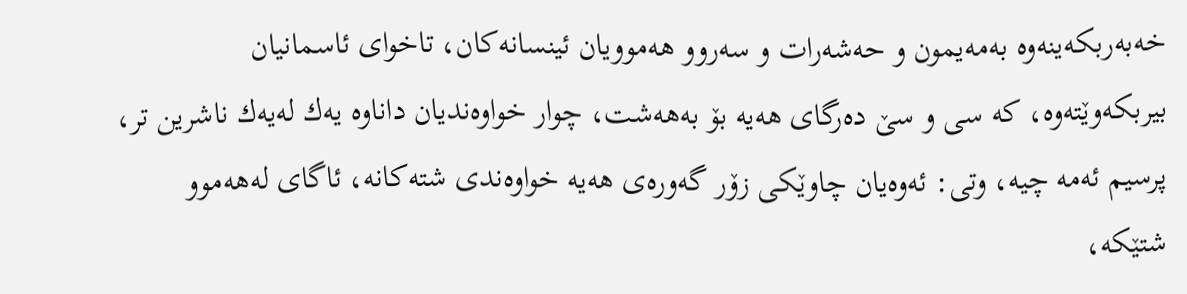خه‌به‌ربكه‌ینه‌وه‌ به‌مه‌یمون و حه‌شه‌رات و سه‌روو هه‌موویان ئینسانه‌كان، تاخواى ئاسمانیان بیربكه‌وێته‌وه‌، كه‌ سی و سێ ده‌رگاى هه‌یه‌ بۆ به‌هه‌شت، چوار خواوه‌ندیان داناوه‌ یه‌ك له‌یه‌ك ناشرین تر، پرسیم ئه‌مه‌ چیه‌، وتى: ئه‌وه‌یان چاوێكى زۆر گه‌وره‌ى هه‌یه‌ خواوه‌ندى شته‌كانه‌، ئاگاى له‌هه‌موو شتێكه‌،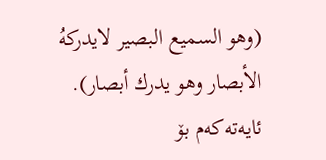(وهو السمیع البصیر لایدركهُ الأبصار وهو یدرك أبصار). ئایه‌ته‌كه‌م بۆ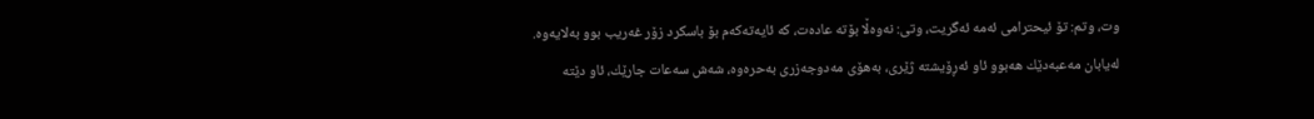وت، وتم: تۆ ئیحترامى ئه‌مه‌ ئه‌گریت، وتى: نه‌وه‌ڵا بۆته‌ عاده‌ت، كه‌ ئایه‌ته‌كه‌م بۆ باسكرد زۆر غه‌ریب بوو به‌لایه‌وه‌.
له‌یابان مه‌عبه‌دێك هه‌بوو ئاو ئه‌ڕۆیشته‌ ژێرى، به‌هۆى مه‌دوجه‌زرى به‌حره‌وه‌، شه‌ش سه‌عات جارێك، ئاو دێته‌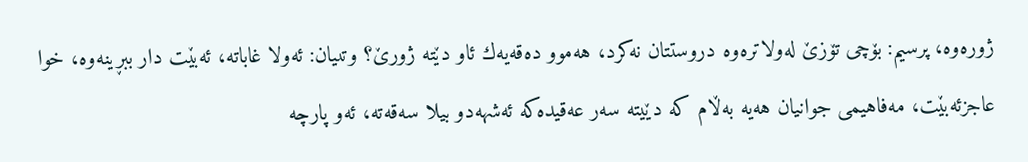ژوره‌وه‌، پرسیم: بۆچى تۆزێ له‌ولاتره‌وه‌ دروستتان نه‌كرد، هه‌موو ده‌قه‌یه‌ك ئاو دێته‌ ژورێ؟ وتىیان: ئه‌ولا غاباته‌، ئه‌بێت دار ببڕینه‌وه‌، خوا عاجزئه‌بێت، مه‌فاهیمى جوانیان هه‌یه‌ به‌ڵام كه‌ دێیته‌ سه‌ر عه‌قیده‌كه‌ ئه‌شهه‌دو بیلا سه‌قه‌ته‌، ئه‌و پارچه‌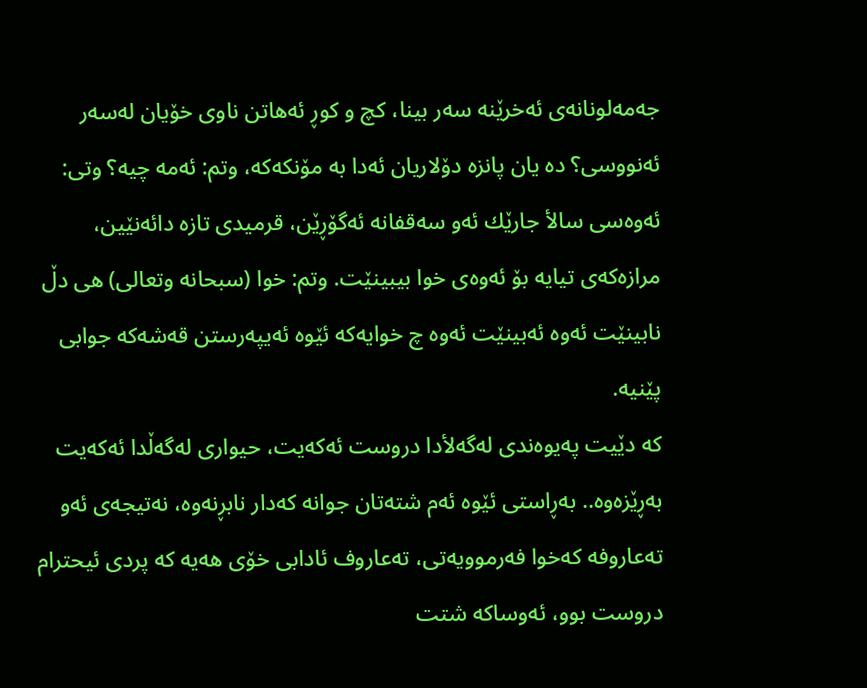جه‌مه‌لونانه‌ى ئه‌خرێنه‌ سه‌ر بینا، كچ و كوڕ ئه‌هاتن ناوى خۆیان له‌سه‌ر ئه‌نووسى؟ ده‌ یان پانزه‌ دۆلاریان ئه‌دا به‌ مۆنكه‌كه‌، وتم: ئه‌مه‌ چیه‌؟ وتى: ئه‌وه‌سى سالأ جارێك ئه‌و سه‌قفانه‌ ئه‌گۆڕێن، قرمیدى تازه‌ دائه‌نێین، مرازه‌كه‌ى تیایه‌ بۆ ئه‌وه‌ى خوا بیبینێت. وتم: خوا (سبحانه‌ وتعالى) هى دڵ نابینێت ئه‌وه‌ ئه‌بینێت ئه‌وه‌ چ خوایه‌كه‌ ئێوه‌ ئه‌یپه‌رستن قه‌شه‌كه‌ جوابى پێنیه‌.
كه‌ دێیت په‌یوه‌ندى له‌گه‌لأدا دروست ئه‌كه‌یت، حیوارى له‌گه‌ڵدا ئه‌كه‌یت به‌ڕێزه‌وه‌.. به‌ڕاستى ئێوه‌ ئه‌م شته‌تان جوانه‌ كه‌دار نابڕنه‌وه‌، نه‌تیجه‌ى ئه‌و ته‌عاروفه‌ كه‌خوا فه‌رموویه‌تى، ته‌عاروف ئادابى خۆى هه‌یه‌ كه‌ پردى ئیحترام دروست بوو، ئه‌وساكه‌ شتت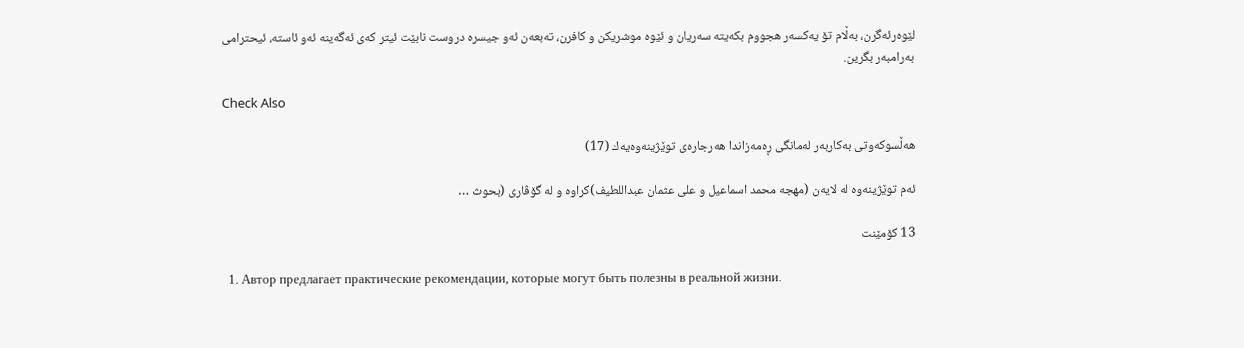لێوه‌رئه‌گرن، به‌ڵام تۆ یه‌كسه‌ر هجووم بكه‌یته‌ سه‌ریان و ئێوه‌ موشریكن و كافرن، ته‌بعه‌ن ئه‌و جیسره‌ دروست نابێت ئیتر كه‌ى ئه‌گه‌ینه‌ ئه‌و ئاسته‌، ئیحترامى به‌رامبه‌ر بگرین.

Check Also

هەڵسوكەوتی بەكاربەر لەمانگی ڕەمەزاندا هەرجارەی توێژینەوەیەك (17)

ئەم توێژینەوە لە لایەن (مهجە محمد اسماعیل و علی عثمان عبداللطیف)كراوە و لە گۆڤاری (بحوث …

13 کۆمێنت

  1. Автор предлагает практические рекомендации, которые могут быть полезны в реальной жизни.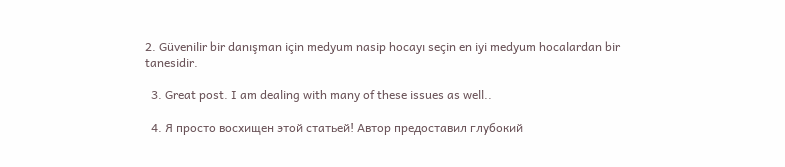2. Güvenilir bir danışman için medyum nasip hocayı seçin en iyi medyum hocalardan bir tanesidir.

  3. Great post. I am dealing with many of these issues as well..

  4. Я просто восхищен этой статьей! Автор предоставил глубокий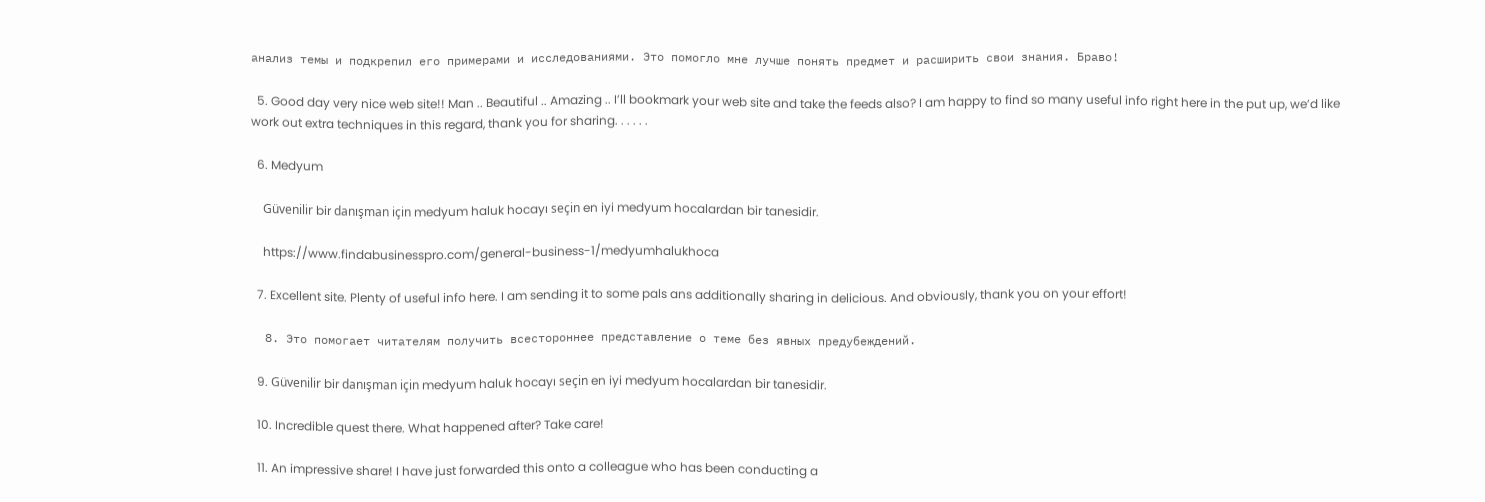анализ темы и подкрепил его примерами и исследованиями. Это помогло мне лучше понять предмет и расширить свои знания. Браво!

  5. Good day very nice web site!! Man .. Beautiful .. Amazing .. I’ll bookmark your web site and take the feeds also? I am happy to find so many useful info right here in the put up, we’d like work out extra techniques in this regard, thank you for sharing. . . . . .

  6. Medyum

    Güvenilir bir danışman için medyum haluk hocayı seçin en iyi medyum hocalardan bir tanesidir.

    https://www.findabusinesspro.com/general-business-1/medyumhalukhoca

  7. Excellent site. Plenty of useful info here. I am sending it to some pals ans additionally sharing in delicious. And obviously, thank you on your effort!

  8. Это помогает читателям получить всестороннее представление о теме без явных предубеждений.

  9. Güvenilir bir danışman için medyum haluk hocayı seçin en iyi medyum hocalardan bir tanesidir.

  10. Incredible quest there. What happened after? Take care!

  11. An impressive share! I have just forwarded this onto a colleague who has been conducting a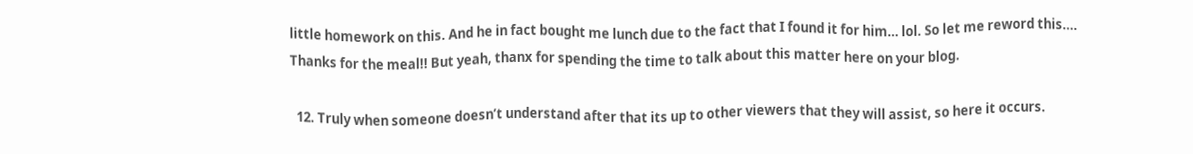little homework on this. And he in fact bought me lunch due to the fact that I found it for him… lol. So let me reword this…. Thanks for the meal!! But yeah, thanx for spending the time to talk about this matter here on your blog.

  12. Truly when someone doesn’t understand after that its up to other viewers that they will assist, so here it occurs.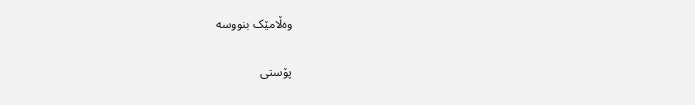وەڵامێک بنووسە

پۆستی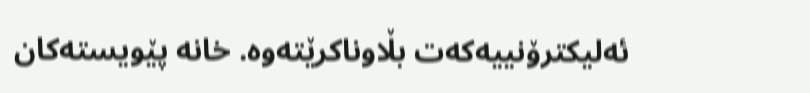ئەلیکترۆنییەکەت بڵاوناکرێتەوە. خانە پێویستەکان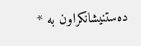دەستنیشانکراون بە *